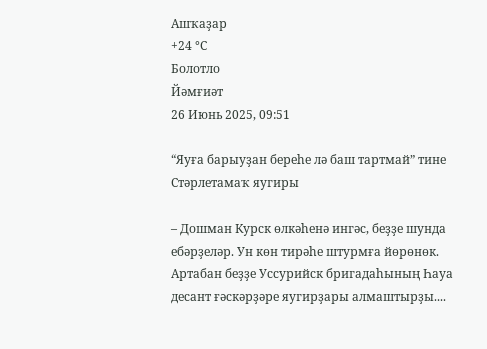Ашҡаҙар
+24 °С
Болотло
Йәмғиәт
26 Июнь 2025, 09:51

“Яуға барыуҙан береһе лә баш тартмай” тине Стәрлетамаҡ яугиры

– Дошман Курск өлкәһенә ингәс, беҙҙе шунда ебәрҙеләр. Ун көн тирәһе штурмға йөрөнөк. Артабан беҙҙе Уссурийск бригадаһының Һауа десант ғәскәрҙәре яугирҙары алмаштырҙы....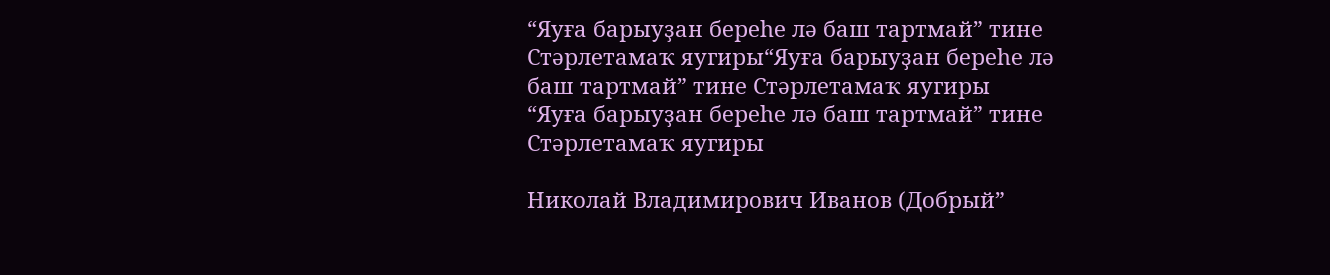“Яуға барыуҙан береһе лә баш тартмай” тине Стәрлетамаҡ яугиры“Яуға барыуҙан береһе лә баш тартмай” тине Стәрлетамаҡ яугиры
“Яуға барыуҙан береһе лә баш тартмай” тине Стәрлетамаҡ яугиры

Николай Владимирович Иванов (Добрый”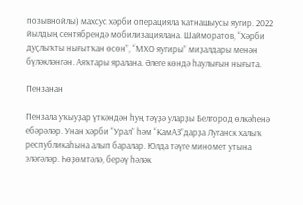позывнойлы) махсус хәрби операцияла ҡатнашыусы яугир. 2022 йылдың сентябрендә мобилизациялана. Шайморатов, “Хәрби дуҫлыҡты нығытҡан өсөн”, “МХО яугиры” миҙалдары менән бүләкләнгән. Аяҡтары яралана. Әлеге көндә һаулығын нығыта.

Пензанан

Пензала уҡыуҙар үткәндән һуң тәүҙә уларҙы Белгород өлкәһенә ебәрәләр. Унан хәрби “Урал” һәм “КамАЗ”дарҙа Луганск халыҡ республикаһына алып баралар. Юлда тәүге миномет утына эләгәләр. Һөҙөмтәлә, берәү һәләк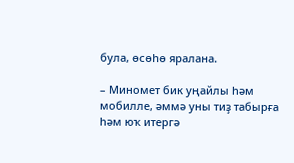була, өсөһө яралана.

– Миномет бик уңайлы һәм мобилле, әммә уны тиҙ табырға һәм юҡ итергә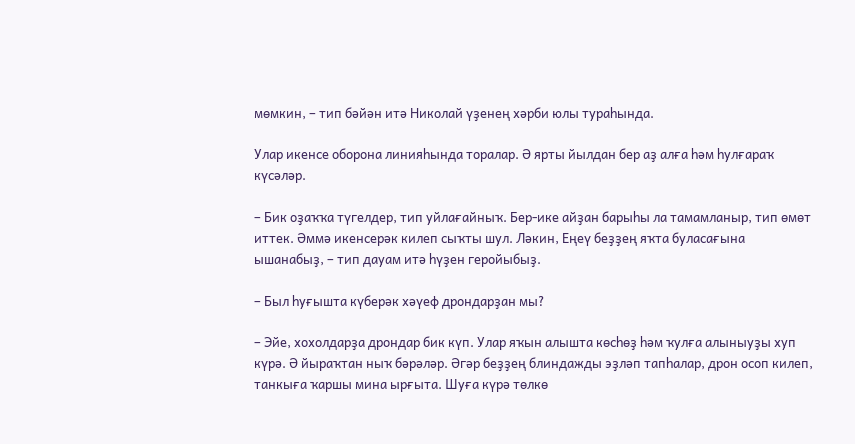мөмкин, – тип бәйән итә Николай үҙенең хәрби юлы тураһында.

Улар икенсе оборона линияһында торалар. Ә ярты йылдан бер аҙ алға һәм һулғараҡ күсәләр.

– Бик оҙаҡҡа түгелдер, тип уйлағайныҡ. Бер-ике айҙан барыһы ла тамамланыр, тип өмөт иттек. Әммә икенсерәк килеп сыҡты шул. Ләкин, Еңеү беҙҙең яҡта буласағына ышанабыҙ, – тип дауам итә һүҙен геройыбыҙ.

– Был һуғышта күберәк хәүеф дрондарҙан мы?

– Эйе, хохолдарҙа дрондар бик күп. Улар яҡын алышта көсһөҙ һәм ҡулға алыныуҙы хуп күрә. Ә йыраҡтан ныҡ бәрәләр. Әгәр беҙҙең блиндажды эҙләп тапһалар, дрон осоп килеп, танкыға ҡаршы мина ырғыта. Шуға күрә төлкө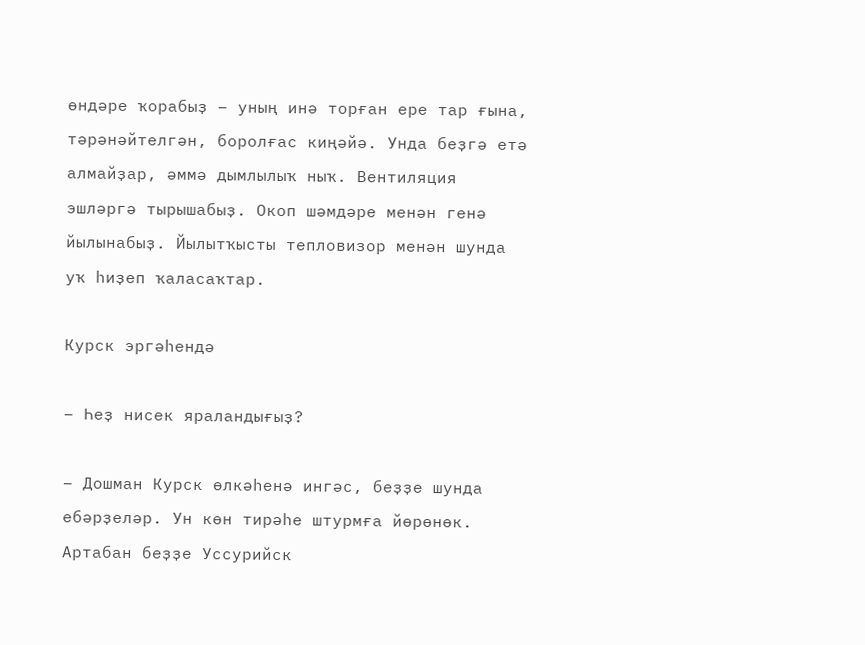өндәре ҡорабыҙ – уның инә торған ере тар ғына, тәрәнәйтелгән, боролғас киңәйә. Унда беҙгә етә алмайҙар, әммә дымлылыҡ ныҡ. Вентиляция эшләргә тырышабыҙ. Окоп шәмдәре менән генә йылынабыҙ. Йылытҡысты тепловизор менән шунда уҡ һиҙеп ҡаласаҡтар.

Курск эргәһендә

– Һеҙ нисек яраландығыҙ?

– Дошман Курск өлкәһенә ингәс, беҙҙе шунда ебәрҙеләр. Ун көн тирәһе штурмға йөрөнөк. Артабан беҙҙе Уссурийск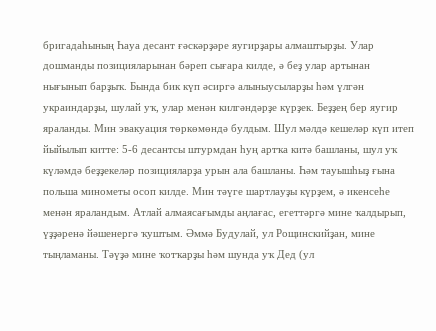бригадаһының Һауа десант ғәскәрҙәре яугирҙары алмаштырҙы. Улар дошманды позицияларынан бәреп сығара килде, ә беҙ улар артынан нығынып барҙыҡ. Бында бик күп әсиргә алыныусыларҙы һәм үлгән украиндарҙы, шулай уҡ, улар менән килгәндәрҙе күрҙек. Беҙҙең бер яугир яраланды. Мин эвакуация төркөмөндә булдым. Шул мәлдә кешеләр күп итеп йыйылып китте: 5-6 десантсы штурмдан һуң артҡа китә башланы, шул уҡ күләмдә беҙҙекеләр позицияларҙа урын ала башланы. Һәм тауышһыҙ ғына польша минометы осоп килде. Мин тәүге шартлауҙы күрҙем, ә икенсеһе менән яраландым. Атлай алмаясағымды аңлағас, егеттәргә мине ҡалдырып, үҙҙәренә йәшенергә ҡуштым. Әммә Будулай, ул Рощинскийҙан, мине тыңламаны. Тәүҙә мине ҡотҡарҙы һәм шунда уҡ Дед (ул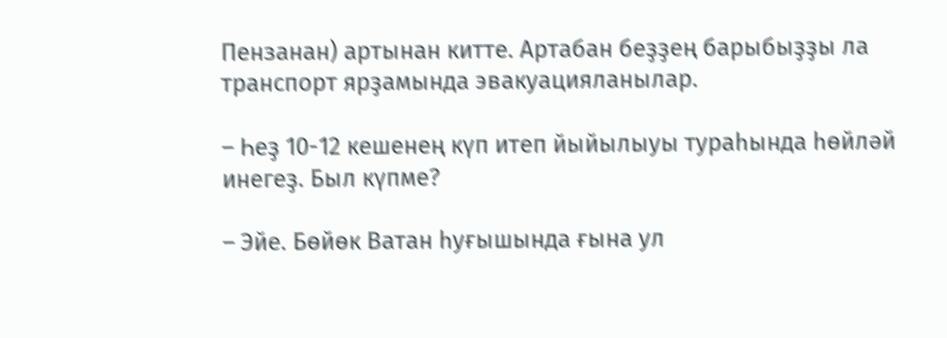Пензанан) артынан китте. Артабан беҙҙең барыбыҙҙы ла транспорт ярҙамында эвакуацияланылар.

– Һеҙ 10-12 кешенең күп итеп йыйылыуы тураһында һөйләй инегеҙ. Был күпме?

– Эйе. Бөйөк Ватан һуғышында ғына ул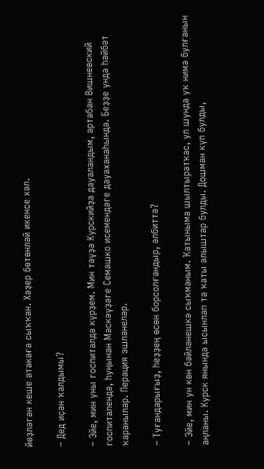йөҙләгән кеше атакаға сыҡҡан. Хәҙер бөтөнләй икенсе хәл.

– Дед иҫән ҡалдымы?

– Эйе, мин уны госпиталдә күрҙем. Мин тәүҙә Курскийҙа дауаландым, артабан Вишневский госпиталендә, һуңынан Мәскәүҙәге Семашко исемендәге дауаханаһында. Беҙҙе унда һәйбәт ҡаранылар. Перация эшләнеләр.

– Туғандарығыҙ, һеҙҙең өсөн борсолғандыр, әлбиттә?

– Эйе, мин ун көн бәйләнешкә сыҡманым. Ҡатыныма шылтыратҡас, ул шунда уҡ нимә булғанын аңланы. Курск янында ысынлап та ҡаты алыштар булды. Дошман күп булды,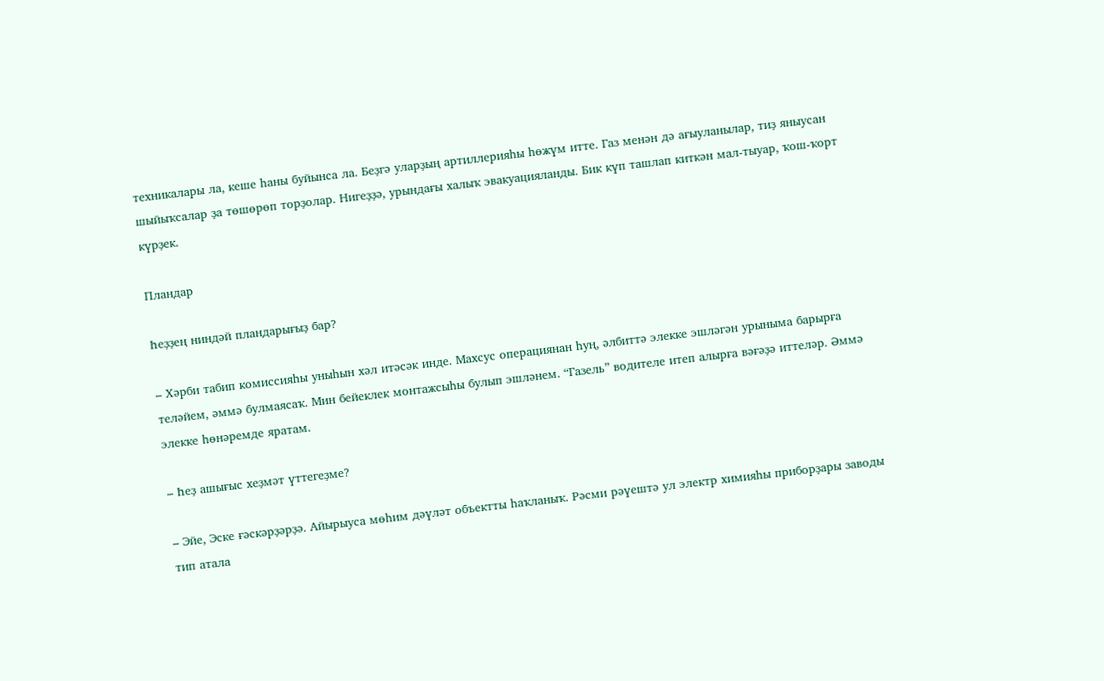техникалары ла, кеше һаны буйынса ла. Беҙгә уларҙың артиллерияһы һөжүм итте. Газ менән дә ағыуланылар, тиҙ яныусан шыйыҡсалар ҙа төшөрөп торҙолар. Нигеҙҙә, урындағы халыҡ эвакуацияланды. Бик күп ташлап киткән мал-тыуар, ҡош-ҡорт күрҙек.

Пландар

Һеҙҙең ниндәй пландарығыҙ бар?

– Хәрби табип комиссияһы уныһын хәл итәсәк инде. Махсус операциянан һуң, әлбиттә элекке эшләгән урыныма барырға теләйем, әммә булмаясаҡ. Мин бейеклек монтажсыһы булып эшләнем. “Газель” водителе итеп алырға вәғәҙә иттеләр. Әммә элекке һөнәремде яратам.

– Һеҙ ашығыс хеҙмәт үттегеҙме?

– Эйе, Эске ғәскәрҙәрҙә. Айырыуса мөһим дәүләт объектты һаҡланыҡ. Рәсми рәүештә ул электр химияһы приборҙары заводы тип атала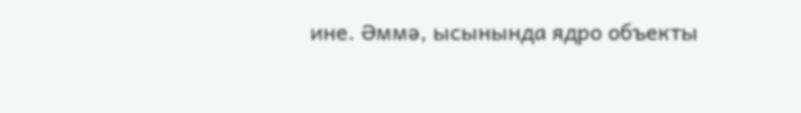ине. Әммә, ысынында ядро объекты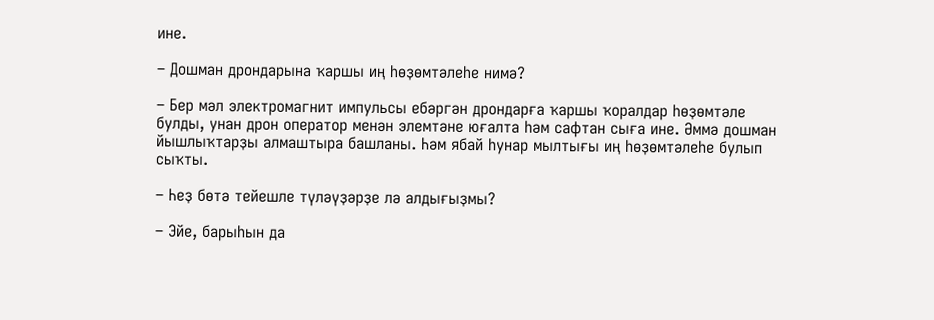ине.

– Дошман дрондарына ҡаршы иң һөҙөмтәлеһе нимә?

– Бер мәл электромагнит импульсы ебәргән дрондарға ҡаршы ҡоралдар һөҙөмтәле булды, унан дрон оператор менән элемтәне юғалта һәм сафтан сыға ине. Әммә дошман йышлыҡтарҙы алмаштыра башланы. Һәм ябай һунар мылтығы иң һөҙөмтәлеһе булып сыҡты.

– Һеҙ бөтә тейешле түләүҙәрҙе лә алдығыҙмы?

– Эйе, барыһын да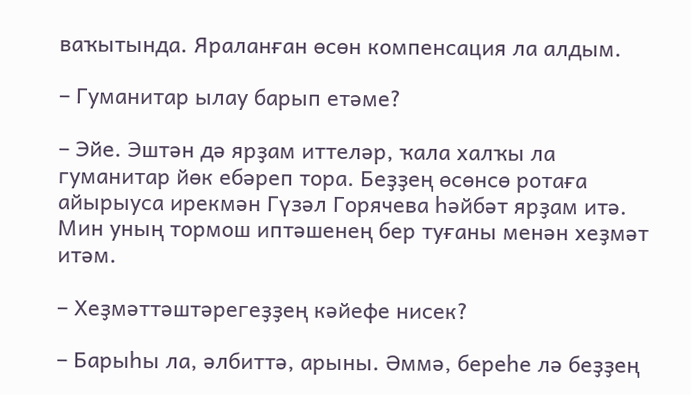ваҡытында. Яраланған өсөн компенсация ла алдым.

– Гуманитар ылау барып етәме?

– Эйе. Эштән дә ярҙам иттеләр, ҡала халҡы ла гуманитар йөк ебәреп тора. Беҙҙең өсөнсө ротаға айырыуса ирекмән Гүзәл Горячева һәйбәт ярҙам итә. Мин уның тормош иптәшенең бер туғаны менән хеҙмәт итәм.

– Хеҙмәттәштәрегеҙҙең кәйефе нисек?

– Барыһы ла, әлбиттә, арыны. Әммә, береһе лә беҙҙең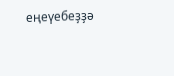еңеүебеҙҙә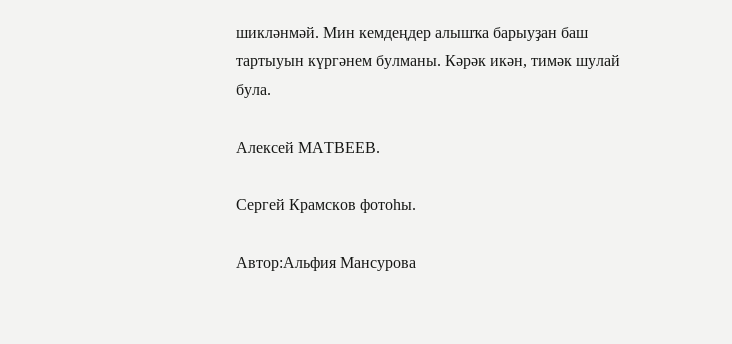шикләнмәй. Мин кемдеңдер алышҡа барыуҙан баш тартыуын күргәнем булманы. Кәрәк икән, тимәк шулай була.

Алексей МАТВЕЕВ.

Сергей Крамсков фотоһы.

Автор:Альфия Мансурова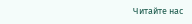Читайте нас